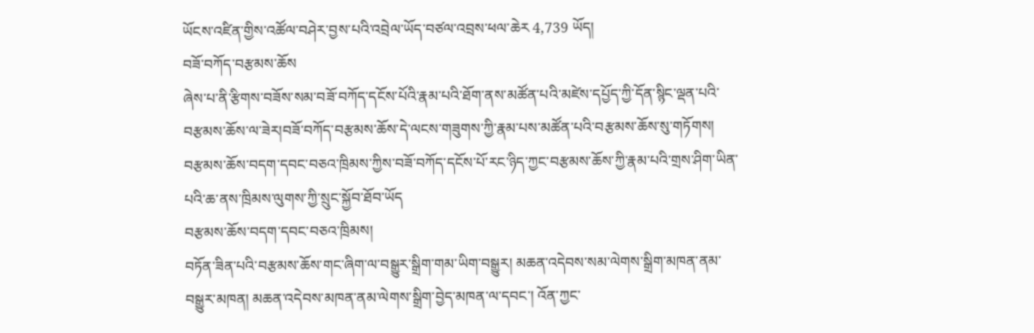ཡོངས་འཛིན་གྱིས་འཚོལ་བཤེར་བྱས་པའི་འབྲེལ་ཡོད་བཙལ་འབྲས་ཕལ་ཆེར 4,739 ཡོད།
བཟོ་བཀོད་བརྩམས་ཆོས
ཞེས་པ་ནི་རྩིགས་བཟོས་སམ་བཟོ་བཀོད་དངོས་པོའི་རྣམ་པའི་ཐོག་ནས་མཚོན་པའི་མཛེས་དཔྱོད་ཀྱི་དོན་སྙིང་ལྡན་པའི་བརྩམས་ཆོས་ལ་ཟེར།བཟོ་བཀོད་བརྩམས་ཆོས་དེ་ལངས་གཟུགས་ཀྱི་རྣམ་པས་མཚོན་པའི་བརྩམས་ཆོས་སུ་གཏོགས། བརྩམས་ཆོས་བདག་དབང་བཅའ་ཁྲིམས་ཀྱིས་བཟོ་བཀོད་དངོས་པོ་རང་ཉིད་ཀྱང་བརྩམས་ཆོས་ཀྱི་རྣམ་པའི་གྲས་ཤིག་ཡིན་པའི་ཆ་ནས་ཁྲིམས་ལུགས་ཀྱི་སྲུང་སྐྱོབ་ཐོབ་ཡོད
བརྩམས་ཆོས་བདག་དབང་བཅའ་ཁྲིམས།
བཏོན་ཟིན་པའི་བརྩམས་ཆོས་གང་ཞིག་ལ་བསྒྱུར་སྒྲིག་གམ་ཡིག་བསྒྱུར། མཆན་འདེབས་སམ་ལེགས་སྒྲིག་མཁན་ནམ་བསྒྱུར་མཁན། མཆན་འདེབས་མཁན་ནམ་ལེགས་སྒྲིག་བྱེད་མཁན་ལ་དབང་། འོན་ཀྱང་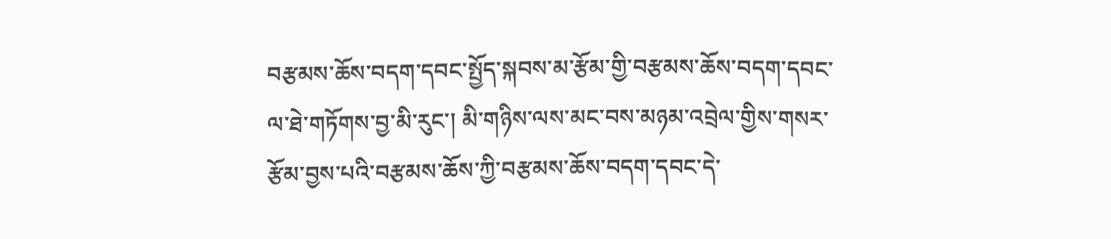བརྩམས་ཆོས་བདག་དབང་སྤྱོད་སྐབས་མ་རྩོམ་གྱི་བརྩམས་ཆོས་བདག་དབང་ལ་ཐེ་གཏོགས་བྱ་མི་རུང་། མི་གཉིས་ལས་མང་བས་མཉམ་འབྲེལ་གྱིས་གསར་རྩོམ་བྱས་པའི་བརྩམས་ཆོས་ཀྱི་བརྩམས་ཆོས་བདག་དབང་དེ་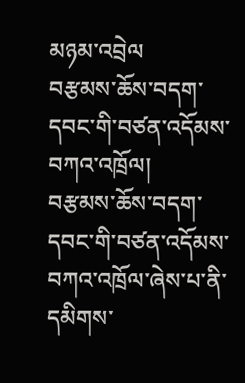མཉམ་འབྲེལ
བརྩམས་ཆོས་བདག་དབང་གི་བཙན་འདོམས་བཀའ་འཁྲོལ།
བརྩམས་ཆོས་བདག་དབང་གི་བཙན་འདོམས་བཀའ་འཁྲོལ་ཞེས་པ་ནི་དམིགས་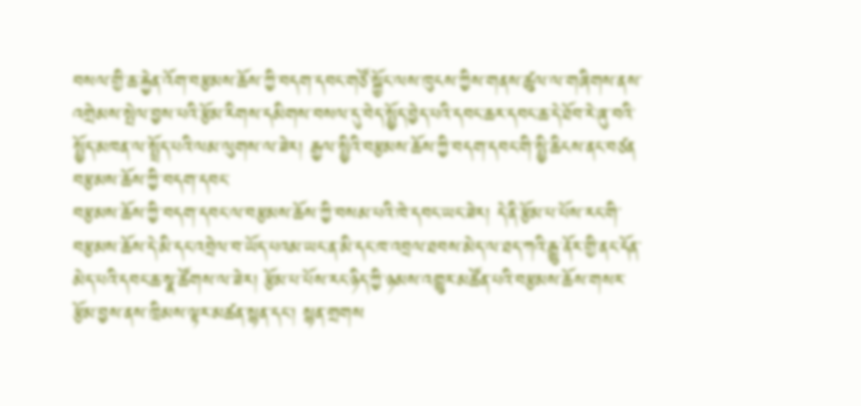བསལ་གྱི་ཆ་རྐྱེན་འོག་བརྩམས་ཆོས་ཀྱི་བདག་དབང་གཙོ་སྐྱོང་ལས་ཁུངས་ཀྱིས་གནས་ཚུལ་ལ་གཞིགས་ནས་འགྲེམས་སྤེལ་བྱས་པའི་རྩོམ་རིགས་དམིགས་བསལ་དུ་བེད་སྤྱོད་བྱེད་པའི་དབང་ཆར་དབང་ཆ་དེ་ཐོབ་རེ་ཞུ་བའི་སྤྱོད་མཁན་ལ་སྤྲོད་པའི་ལམ་ལུགས་ལ་ཟེར། རྒྱལ་སྤྱིའི་བརྩམས་ཆོས་ཀྱི་བདག་དབང་གི་སྤྱི་ཆིངས་ནང་བཙན
བརྩམས་ཆོས་ཀྱི་བདག་དབང་
བརྩམས་ཆོས་ཀྱི་བདག་དབང་ལ་བརྩམས་ཆོས་ཀྱི་བསམ་པའི་ཁེ་དབང་ཡང་ཟེར། དེ་ནི་རྩོམ་པ་པོས་རང་གི་བརྩམས་ཆོས་དེ་མི་དང་འབྲེལ་བ་ཡོད་པའམ་ཡང་ན་མི་དང་ཁ་འབྲལ་ཐབས་མེད་ལ་ཐད་ཀའི་རྒྱུ་ནོར་གྱི་ནང་དོན་མེད་པའི་དབང་ཆ་སྣ་ཚོགས་ལ་ཟེར། རྩོམ་པ་པོས་རང་ཉིད་ཀྱི་ཉམས་འགྱུར་མཚོན་པའི་བརྩམས་ཆོས་གསར་རྩོམ་བྱས་ནས་ཁྲིམས་ལྟར་མཚན་སྙན་དང་། སྙན་གྲགས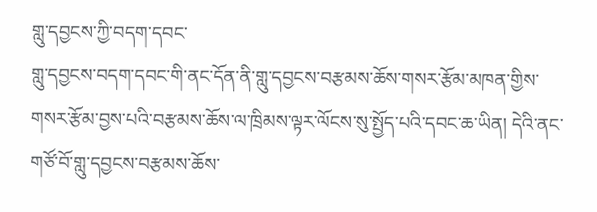གླུ་དབྱངས་ཀྱི་བདག་དབང་
གླུ་དབྱངས་བདག་དབང་གི་ནང་དོན་ནི་གླུ་དབྱངས་བརྩམས་ཆོས་གསར་རྩོམ་མཁན་གྱིས་གསར་རྩོམ་བྱས་པའི་བརྩམས་ཆོས་ལ་ཁྲིམས་ལྟར་ལོངས་སུ་སྤྱོད་པའི་དབང་ཆ་ཡིན། དེའི་ནང་གཙོ་བོ་གླུ་དབྱངས་བརྩམས་ཆོས་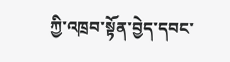ཀྱི་འཁྲབ་སྟོན་བྱེད་དབང་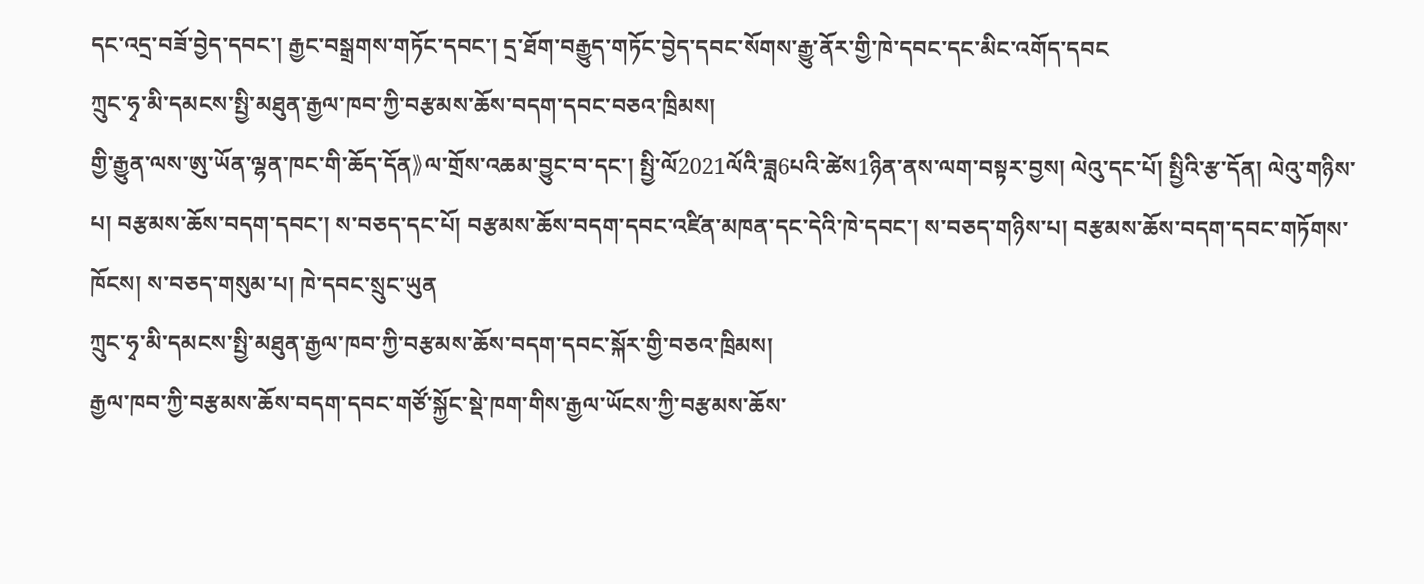དང་འདྲ་བཟོ་བྱེད་དབང་། རྒྱང་བསྒྲགས་གཏོང་དབང་། དྲ་ཐོག་བརྒྱུད་གཏོང་བྱེད་དབང་སོགས་རྒྱུ་ནོར་གྱི་ཁེ་དབང་དང་མིང་འགོད་དབང
ཀྲུང་ཧྭ་མི་དམངས་སྤྱི་མཐུན་རྒྱལ་ཁབ་ཀྱི་བརྩམས་ཆོས་བདག་དབང་བཅའ་ཁྲིམས།
གྱི་རྒྱུན་ལས་ཨུ་ཡོན་ལྷན་ཁང་གི་ཆོད་དོན》ལ་གྲོས་འཆམ་བྱུང་བ་དང་། སྤྱི་ལོ2021ལོའི་ཟླ6པའི་ཚེས1ཉིན་ནས་ལག་བསྟར་བྱས། ལེའུ་དང་པོ། སྤྱིའི་རྩ་དོན། ལེའུ་གཉིས་པ། བརྩམས་ཆོས་བདག་དབང་། ས་བཅད་དང་པོ། བརྩམས་ཆོས་བདག་དབང་འཛིན་མཁན་དང་དེའི་ཁེ་དབང་། ས་བཅད་གཉིས་པ། བརྩམས་ཆོས་བདག་དབང་གཏོགས་ཁོངས། ས་བཅད་གསུམ་པ། ཁེ་དབང་སྲུང་ཡུན
ཀྲུང་ཧྭ་མི་དམངས་སྤྱི་མཐུན་རྒྱལ་ཁབ་ཀྱི་བརྩམས་ཆོས་བདག་དབང་སྐོར་གྱི་བཅའ་ཁྲིམས།
རྒྱལ་ཁབ་ཀྱི་བརྩམས་ཆོས་བདག་དབང་གཙོ་སྐྱོང་སྡེ་ཁག་གིས་རྒྱལ་ཡོངས་ཀྱི་བརྩམས་ཆོས་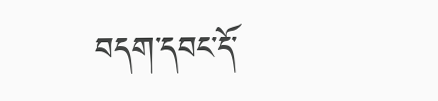བདག་དབང་དོ་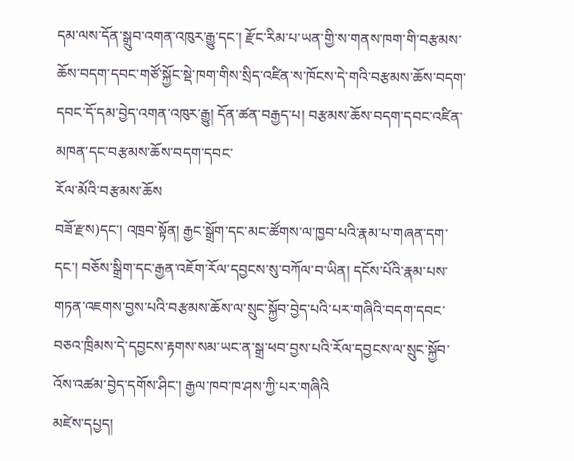དམ་ལས་དོན་སྒྲུབ་འགན་འཁུར་རྒྱུ་དང་། རྫོང་རིམ་པ་ཡན་གྱི་ས་གནས་ཁག་གི་བརྩམས་ཆོས་བདག་དབང་གཙོ་སྐྱོང་སྡེ་ཁག་གིས་སྲིད་འཛིན་ས་ཁོངས་དེ་གའི་བརྩམས་ཆོས་བདག་དབང་དོ་དམ་བྱེད་འགན་འཁུར་རྒྱུ། དོན་ཚན་བརྒྱད་པ། བརྩམས་ཆོས་བདག་དབང་འཛིན་མཁན་དང་བརྩམས་ཆོས་བདག་དབང་
རོལ་མོའི་བརྩམས་ཆོས
བཟོ་རྫས)དང་། འཁྲབ་སྟོན། རྒྱང་སྒྲོག་དང་མང་ཚོགས་ལ་ཁྱབ་པའི་རྣམ་པ་གཞན་དག་དང་། བཅོས་སྒྲིག་དང་རྒྱན་འཇོག་རོལ་དབྱངས་སུ་བཀོལ་བ་ཡིན། དངོས་པོའི་རྣམ་པས་གཏན་འཇགས་བྱས་པའི་བརྩམས་ཆོས་ལ་སྲུང་སྐྱོབ་བྱེད་པའི་པར་གཞིའི་བདག་དབང་བཅའ་ཁྲིམས་དེ་དབྱངས་རྟགས་སམ་ཡང་ན་སྒྲ་ཕབ་བྱས་པའི་རོལ་དབྱངས་ལ་སྲུང་སྐྱོབ་འོས་འཚམ་བྱེད་དགོས་ཤིང་། རྒྱལ་ཁབ་ཁ་ཤས་ཀྱི་པར་གཞིའི
མཛེས་དཔྱད།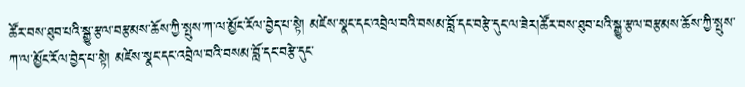ཚོར་བས་ཐུབ་པའི་སྒྱུ་རྩལ་བརྩམས་ཆོས་ཀྱི་སྤུས་ཀ་ལ་མྱོང་རོལ་བྱེད་པ་སྟེ། མཛེས་སྣང་དང་འབྲེལ་བའི་བསམ་བློ་དང་བརྩེ་དུང་ལ་ཟེར།ཚོར་བས་ཐུབ་པའི་སྒྱུ་རྩལ་བརྩམས་ཆོས་ཀྱི་སྤུས་ཀ་ལ་མྱོང་རོལ་བྱེད་པ་སྟེ། མཛེས་སྣང་དང་འབྲེལ་བའི་བསམ་བློ་དང་བརྩེ་དུང་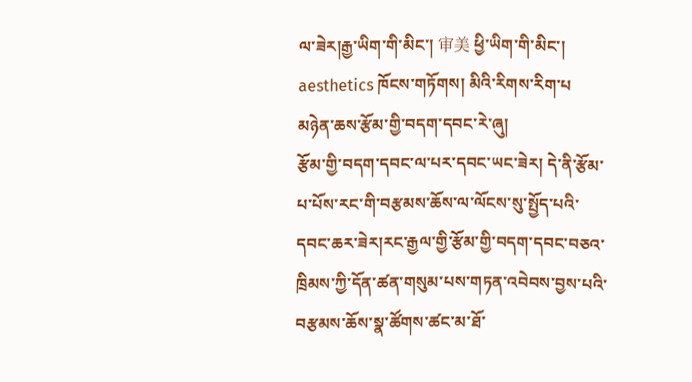ལ་ཟེར།རྒྱ་ཡིག་གི་མིང་། 审美 ཕྱི་ཡིག་གི་མིང་། aesthetics ཁོངས་གཏོགས། མིའི་རིགས་རིག་པ
མཉེན་ཆས་རྩོམ་གྱི་བདག་དབང་རེ་ཞུ།
རྩོམ་གྱི་བདག་དབང་ལ་པར་དབང་ཡང་ཟེར། དེ་ནི་རྩོམ་པ་པོས་རང་གི་བརྩམས་ཆོས་ལ་ལོངས་སུ་སྤྱོད་པའི་དབང་ཆར་ཟེར།རང་རྒྱལ་གྱི་རྩོམ་གྱི་བདག་དབང་བཅའ་ཁྲིམས་ཀྱི་དོན་ཚན་གསུམ་པས་གཏན་འབེབས་བྱས་པའི་བརྩམས་ཆོས་སྣ་ཚོགས་ཚང་མ་ཐོ་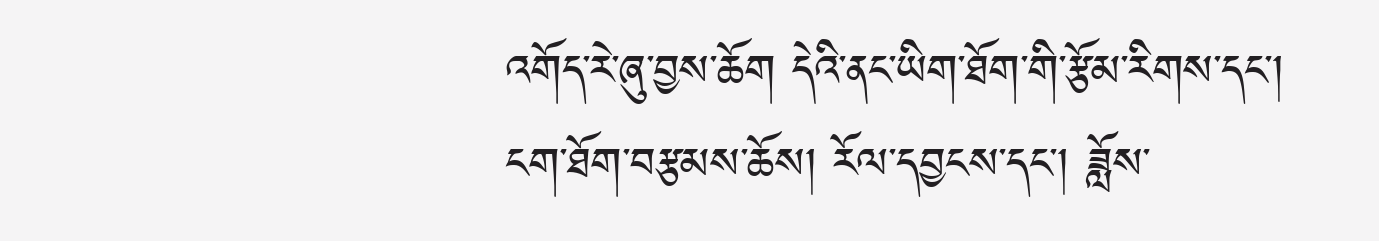འགོད་རེ་ཞུ་བྱས་ཆོག དེའི་ནང་ཡིག་ཐོག་གི་རྩོམ་རིགས་དང་། ངག་ཐོག་བརྩམས་ཆོས། རོལ་དབྱངས་དང་། ཟློས་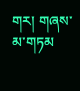གར། གཞས་མ་གཏམ